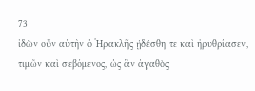73
ἰδὼν οὖν αὐτὴν ὁ Ἡρακλῆς ᾐδέσθη τε καὶ ἠρυθρίασεν, τιμῶν καὶ σεβόμενος, ὡς ἂν ἀγαθὸς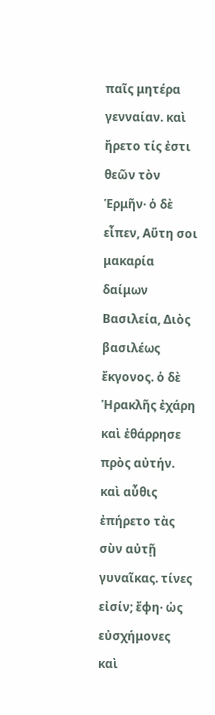παῖς μητέρα γενναίαν. καὶ ἤρετο τίς ἐστι θεῶν τὸν Ἑρμῆν· ὁ δὲ εἶπεν, Αὕτη σοι μακαρία δαίμων Βασιλεία, Διὸς βασιλέως ἔκγονος. ὁ δὲ Ἡρακλῆς ἐχάρη καὶ ἐθάρρησε πρὸς αὐτήν. καὶ αὖθις ἐπήρετο τὰς σὺν αὐτῇ γυναῖκας. τίνες εἰσίν; ἔφη· ὡς εὐσχήμονες καὶ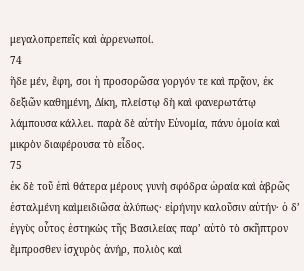μεγαλοπρεπεῖς καὶ ἀρρενωποί.
74
ἥδε μέν, ἔφη, σοι ἡ προσορῶσα γοργόν τε καὶ πρᾷον, ἐκ δεξιῶν καθημένη, Δίκη, πλείστῳ δὴ καὶ φανερωτάτῳ λάμπουσα κάλλει. παρὰ δὲ αὐτὴν Εὐνομία, πάνυ ὁμοία καὶ μικρὸν διαφέρουσα τὸ εἶδος.
75
ἐκ δὲ τοῦ ἐπὶ θάτερα μέρους γυνὴ σφόδρα ὡραία καὶ ἁβρῶς ἐσταλμένη καὶμειδιῶσα ἀλύπως· εἰρήνην καλοῦσιν αὐτήν· ὁ δʼ ἐγγὺς οὗτος ἑστηκὼς τῆς Βασιλείας παρʼ αὐτὸ τὸ σκῆπτρον ἔμπροσθεν ἰσχυρὸς ἀνήρ, πολιὸς καὶ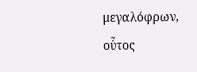μεγαλόφρων, οὗτος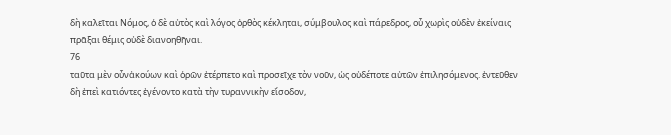δὴ καλεῖται Νόμος, ὁ δὲ αὐτὸς καὶ λόγος ὀρθὸς κέκληται, σύμβουλος καὶ πάρεδρος, οὗ χωρὶς οὐδὲν ἐκείναις πρᾶξαι θέμις οὐδὲ διανοηθῆναι.
76
ταῦτα μὲν οὖνἀκούων καὶ ὁρῶν ἐτέρπετο καὶ προσεῖχε τὸν νοῦν, ὡς οὐδέποτε αὐτῶν ἐπιλησόμενος. ἐντεῦθεν δὴ ἐπεὶ κατιόντες ἐγένοντο κατὰ τὴν τυραννικὴν εἴσοδον,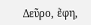Δεῦρο, ἔφη,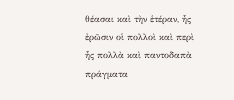θέασαι καὶ τὴν ἑτέραν, ἧς ἐρῶσιν οἱ πολλοὶ καὶ περὶ ἧς πολλὰ καὶ παντοδαπὰ πράγματα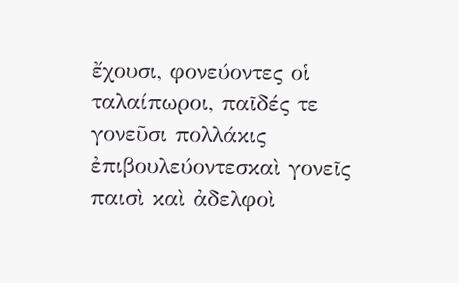ἔχουσι, φονεύοντες οἱ ταλαίπωροι, παῖδές τε γονεῦσι πολλάκις ἐπιβουλεύοντεσκαὶ γονεῖς παισὶ καὶ ἀδελφοὶ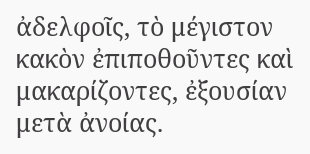ἀδελφοῖς, τὸ μέγιστον κακὸν ἐπιποθοῦντες καὶ μακαρίζοντες, ἐξουσίαν μετὰ ἀνοίας.